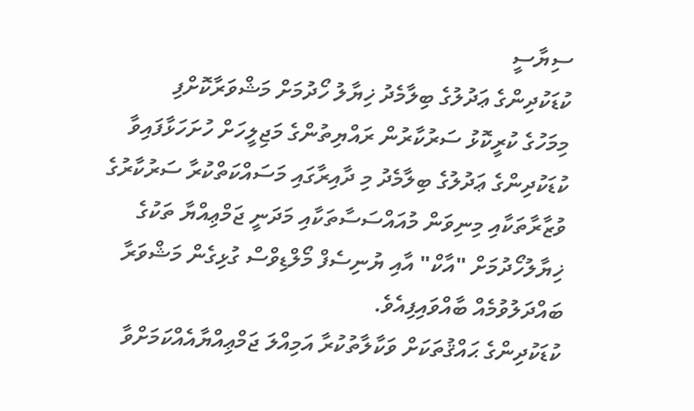ސިޔާސީ
ކުޑަކުދިންގެ ޢަދުލުގެ ބިލާމެދު ޚިޔާލު ހޯދުމަށް މަޝްވަރާކޮށްފި
މިމަހުގެ ކުރީކޮޅު ސަރުކާރުން ރައްޔިތުންގެ މަޖިލީހަށް ހުށަހަޅާފައިވާ ކުޑަކުދިންގެ ޢަދުލުގެ ބިލާމެދު މި ދާއިރާގައި މަސައްކަތްކުރާ ސަރުކާރުގެ ވުޒާރާތަކާއި މިނިވަން މުއައްސަސާތަކާއި މަދަނީ ޖަމްޢިއްޔާ ތަކުގެ ޚިޔާލުހޯދުމަށް "އާކް" އާއި ޔުނިސެފް މޯލްޑިވްސް ގުޅިގެން މަޝްވަރާ ބައްދަލުވުމެއް ބާއްވައިފިއެވެ.
ކުޑަކުދިންގެ ޙައްޤުތަކަށް ވަކާލާތުކުރާ އަމިއްލަ ޖަމްޢިއްޔާއެއްކަމަށްވާ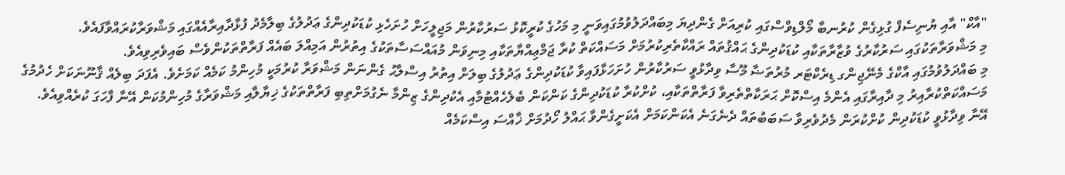"އާކް" އާއި ޔުނިސެފް ގުޅިގެން ކުރުނބާ މޯލްޑިވްސްގައި ކުރިއަށް ގެންދިޔަ މިބައްދަލުވުމުގައިވަނީ މި މަހުގެ ކުރީކޮޅު ސަރުކާރުން މަޖިލީހަށް ހުށަހެޅި ކުޑަކުދިންގެ ޢަދުލުގެ ބިލާމެދު ފުޅާދާއިރާއެއްގައި މަޝްވަރާކުރައްވާފައެވެ.
މި މަޝްވަރާތަކުގައި ސަރުކާރުގެ ވުޒާރާތަކާއި ކުޑަކުދިންގެ ޙައްޤުތައް ރައްކާތެރިކުރުމަށް މަސައްކަތް ކުރާ ޖަމްޢިއްޔާތަކާއި މިނިވަން މުއައްސަސާތަކުގެ އިތުރުން އަމިއްލަ ބައެއް ފަރާތްތަކުންވެސް ބައިވެރިވިއެވެ.
މި ބައްދަލުވުމުގައި އާކްގެ މެނޭޖިންގ ޑިރެކްޓަރ މުރުތަޟާ މޫސާ ވިދާޅުވީ ސަރުކާރުން ހުށަހަޅާފައިވާ ކުޑަކުދިންގެ ޢަދުލުގެ ބިލަށް އިތުރު އިސްލާޙު ގެންނަން މަޝްވަރާ ކުރުމަކީ މުހިންމު ކަމެއް ކަމަށެވެ. އެފަދަ ބިލެއް ޤާނޫނަކަށް ހެދުމުގެ މަސައްކަތްކުރާއިރު މި ދާއިރާގައި އެންމެ އިސްކޮށް ޙަރަކާތްތެރިވާ ފަރާތްތަކާއި، ކުށްކުރާ ކުޑަކުދިންގެ ކަންކަން ބެލެހެއްޓުމާއި އެކުދިންގެ ޒިންމާ ނެގުމަށްތިބި ފަރާތްތަކުގެ ޚިޔާލާއި މަޝްވަރާގެ މުހިންމުކަން އޭނާ ފާހަގަ ކުރެއްވިއެވެ.
އޭނާ ވިދާޅުވީ ކުޑަކުދިން ކުށްކުރަން މެދުވެރިވާ ސަބަބުތައް ދެނެގަނެ އެކަންކަމަށް އެކަށީގެންވާ ޙައްލު ހޯދުމަށް ޚާއްސަ އިސްކަމެއް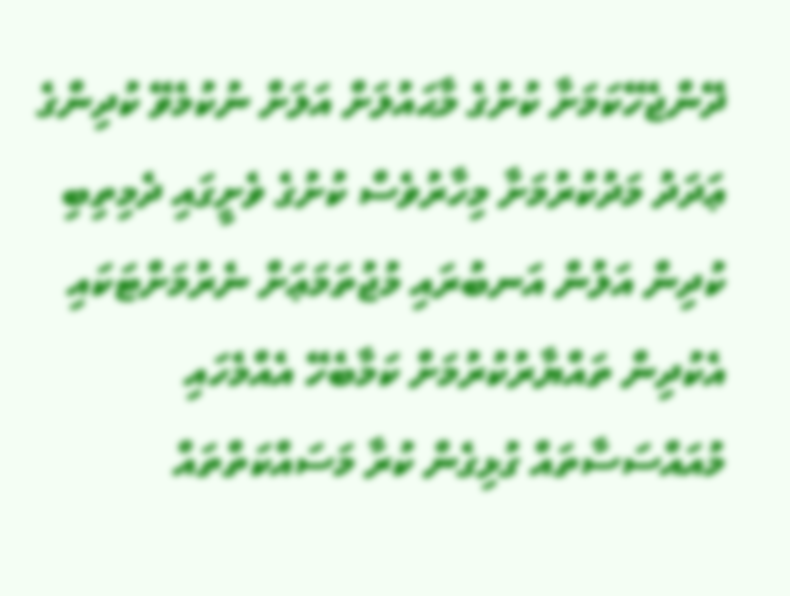ދޭންޖެހޭކަމަށާ ކުށުގެ މާޙައުލަށް އަލަށް ނުކުމެވޭ ކުދިންގެ ޢަދަދު މަދުކުރުމަށާ މިހާރުވެސް ކުށުގެ ވެށީގައި ދެމިތިބި ކުދިން އަލުން އަނބުރައި މުޖުތަމަޢަށް ނެރުމަށްޓަކައި އެކުދިން ތައްޔާރުކުރުމަށް ކަމާބެހޭ އެއްމެހައި މުއައްސަސާތައް ގުޅިގެން ކުރާ މަސައްކަތްތައް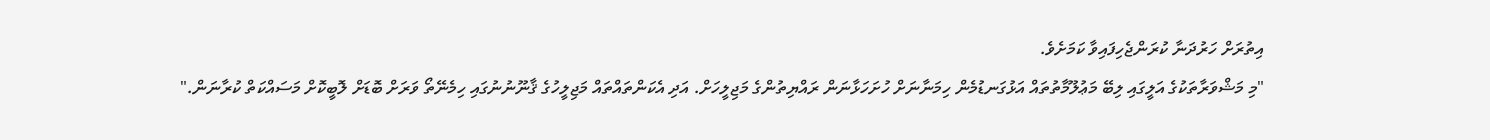އިތުރަށް ހަރުދަނާ ކުރަންޖެހިފައިވާ ކަމަށެވެ.
"މި މަޝްވަރާތަކުގެ އަލީގައި ލިބޭ މަޢުލޫމާތުތައް އަޅުގަނޑުމެން ހިމަނާނަށް ހުށަހަޅާނަން ރައްޔިތުންގެ މަޖިލީހަށް. އަދި އެކަންތައްތައް މަޖިލީހުގެ ޤާނޫނުނުގައި ހިމެނޭތޯ ވަރަށް ބޮޑަށް ލޮބީކޮށް މަސައްކަތް ކުރާނަން."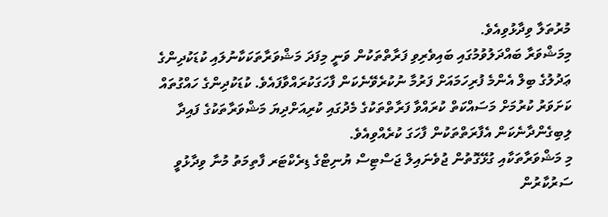މުރުތަލާ ވިދާޅުވިއެވެ.
މިމަޝްވަރާ ބައްދަލުވުމުގައި ބައިވެރިވި ފަރާތްތަކުން ވަނީ މިފަދަ މަޝްވަރާތަކަކާނުލައި ކުޑަކުދިންގެ ޢަދުލުގެ ބިލް އެންމެ ފުރިހަމައަށް ފަރުމާ ނުކުރެވޭނެކަން ފާހަގަކުރައްވާފައެވެ. ކުޑަކުދިންގެ ހައްގުތައް ކަށަވަރު ކުރުމަށް މަސައްކަތް ކުރައްވާ ފަރާތްތަކުގެ މެދުގައި ކުރިއަށްދިޔަ މަޝްވަރާތަކުގެ ފައިދާ ލިބިގެންދާނެކަން އެފާރަތްތަކުން ފާހަގަ ކުރެއްވިއެވެ.
މި މަޝްވަރާތަކާއި ގުޅޭގޮތުން ޖުވެނައިލް ޖަސްޓިސް ޔުނިޓްގެ ޑިރެކްޓަރ ފާތިމަތު މުނާ ވިދާޅުވީ ސަރުކާރުން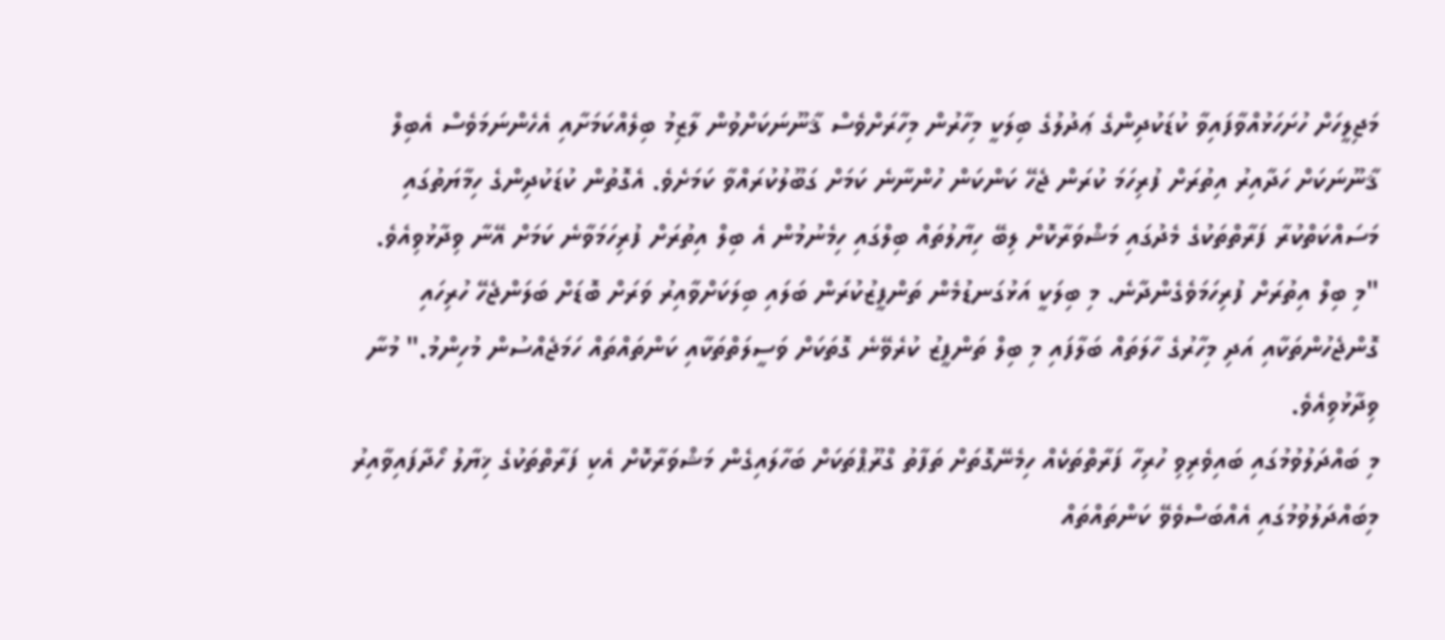މަޖިލީހަށް ހުށަހަޅުއްވާފައިވާ ކުޑަކުދިންގެ ޢަދުލުގެ ބިލަކީ މިހާރުން މިހާރަށްވެސް ޤާނޫނަކަށްވުން ލާޒިމު ބިލެއްކަމަށާއި އެހެންނަމަވެސް އެބިލް ޤާނޫނަކަށް ހަދާއިރު އިތުރަށް ފުރިހަމަ ކުރަން ޖެހޭ ކަންކަން ހުންނާނެ ކަމަށް ގަބޫލުކުރައްވާ ކަމަށެވެ. އެގޮތުން ކުޑަކުދިންގެ ހިމާޔަތުގައި މަސައްކަތްކުރާ ފަރާތްތަކުގެ މެދުގައި މަޝްވަރާކޮށް ލިބޭ ހިޔާލުތައް ބިލްގައި ހިމެނުމުން އެ ބިލް އިތުރަށް ފުރިހަމަވާނެ ކަމަށް އޭނާ ވިދާޅުވިއެވެ.
"މި ބިލް އިތުރަށް ފުރިހަމަވެގެންދާނެ. މި ބިލަކީ އަޅުގަނޑުމެން ތަންފީޒުކުރަން ބަލައި ބިލަކަށްވާއިރު ވަރަށް ބޮޑަށް ބަލަންޖެހޭ ހުރިހައި ގޮންޖެހުންތަކާއި އަދި މިހާރުގެ ހާލަތައް ބަލާފައި މި ބިލް ތަންފީޒު ކުރެވޭނެ ގޮތަކަށް ވަސީލަތްތަކާއި ކަންތައްތައް ހަމަޖެއްސުން މުހިންމު." މުނާ ވިދާޅުވިއެވެ.
މި ބައްދަލުވުމުގައި ބައިވެރިވި ހުރިހާ ފަރާތްތަކެއް ހިމެނޭގޮތަށް ތަފާތު ގްރޫޕްތަކަށް ބަހާލައިގެން މަޝްވަރާކޮށް އެކި ފަރާތްތަކުގެ ޚިޔާލު ހޯދާފައިވާއިރު މިބައްދަލުވުމުގައި އެއްބަސްވެވޭ ކަންތައްތައް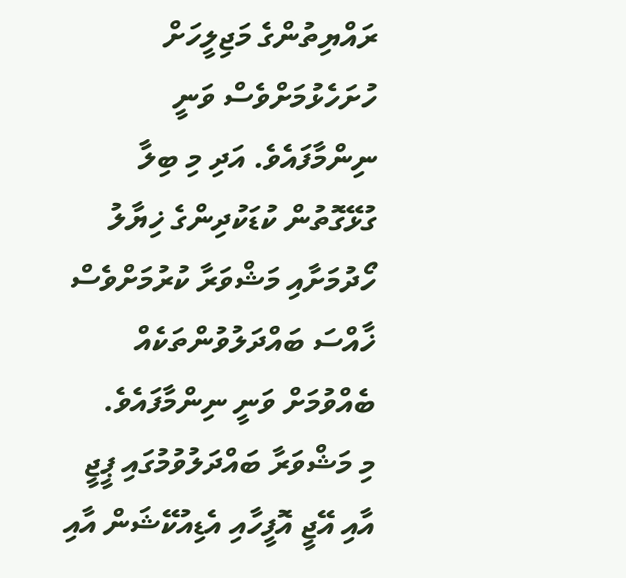ރައްޔިތުންގެ މަޖިލީހަށް ހުށަހެޅުމަށްވެސް ވަނީ ނިންމާފައެވެ. އަދި މި ބިލާ ގުޅޭގޮތުން ކުޑަކުދިންގެ ޚިޔާލު ހޯދުމަށާއި މަޝްވަރާ ކުރުމަށްވެސް ޚާއްސަ ބައްދަލުވުންތަކެއް ބެއްވުމަށް ވަނީ ނިންމާފައެވެ.
މި މަޝްވަރާ ބައްދަލުވުމުގައި ޕީޖީ އާއި އޭޖީ އޮފީހާއި އެޑިއުކޭޝަން އާއި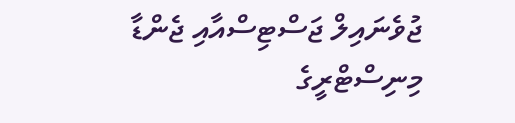ޖުވެނައިލް ޖަސްޓިސްއާއި ޖެންޑާ މިނިސްޓްރީގެ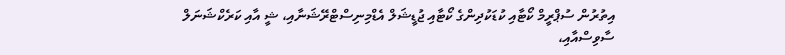އިތުރުން ސުޕްރީމް ކޯޓާއި ކުޑަކުދިންގެ ކޯޓާއި ޖުޑީޝަލް އެޑްމިނިސްޓްރޭޝަނާއި، ޝީ އާއި ކަރެކްޝަނަލް ސާވިސްއާއި،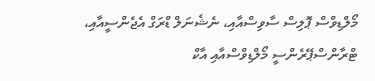މޯލްޑިވްސް ޕޮލިސް ސާވިސްއާއި، ނެޝެނަލް ޑްރަގް އެޖެންސީއާއި، ޓްރާންސްޕޭރެންސީ މޯލްޑިވްސްއާއި އާކް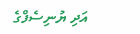އަދި ޔުނިސެފްގެ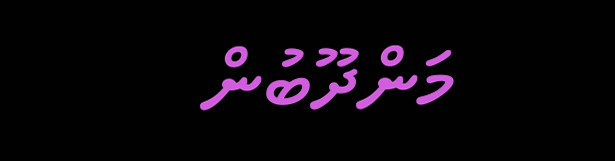މަންދޫބުން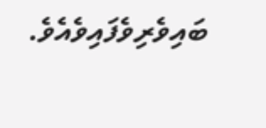ބައިވެރިވެފައިވެއެވެ.